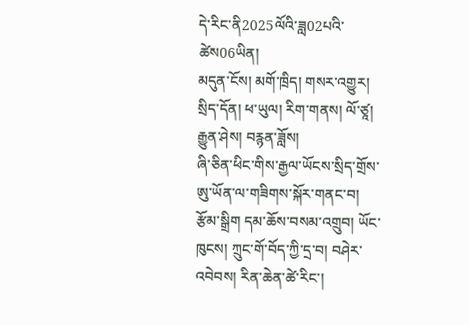དེ་རིང་ནི2025ལོའི་ཟླ02པའི་ཚེས06ཡིན།
མདུན་ངོས། མགོ་ཁྲིད། གསར་འགྱུར། སྲིད་དོན། ཕ་ཡུལ། རིག་གནས། ལོ་ཙཱ། རྒྱུན་ཤེས། བརྙན་ཟློས།
ཞི་ཅིན་ཕིང་གིས་རྒྱལ་ཡོངས་སྲིད་གྲོས་ཨུ་ཡོན་ལ་གཟིགས་སྐོར་གནང་བ།
རྩོམ་སྒྲིག དམ་ཆོས་བསམ་འགྲུབ། ཡོང་ཁུངས། ཀྲུང་གོ་བོད་ཀྱི་དྲ་བ། བཤེར་འབེབས། རིན་ཆེན་ཚེ་རིང་།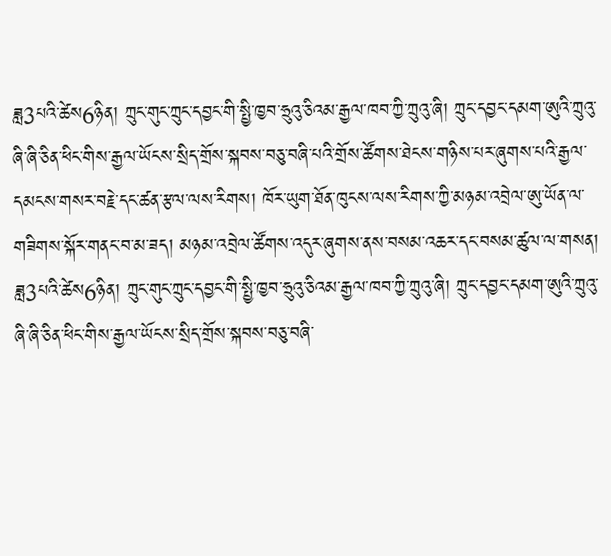ཟླ3པའི་ཚེས6ཉིན། ཀྲུང་གུང་ཀྲུང་དབྱང་གི་སྤྱི་ཁྱབ་ཧྲུའུ་ཅིའམ་རྒྱལ་ཁབ་ཀྱི་ཀྲུའུ་ཞི། ཀྲུང་དབྱང་དམག་ཨུའི་ཀྲུའུ་ཞི་ཞི་ཅིན་ཕིང་གིས་རྒྱལ་ཡོངས་སྲིད་གྲོས་སྐབས་བཅུ་བཞི་པའི་གྲོས་ཚོགས་ཐེངས་གཉིས་པར་ཞུགས་པའི་རྒྱལ་དམངས་གསར་བརྗེ་དང་ཚན་རྩལ་ལས་རིགས། ཁོར་ཡུག་ཐོན་ཁུངས་ལས་རིགས་ཀྱི་མཉམ་འབྲེལ་ཨུ་ཡོན་ལ་གཟིགས་སྐོར་གནང་བ་མ་ཟད། མཉམ་འབྲེལ་ཚོགས་འདུར་ཞུགས་ནས་བསམ་འཆར་དང་བསམ་ཚུལ་ལ་གསན།
ཟླ3པའི་ཚེས6ཉིན། ཀྲུང་གུང་ཀྲུང་དབྱང་གི་སྤྱི་ཁྱབ་ཧྲུའུ་ཅིའམ་རྒྱལ་ཁབ་ཀྱི་ཀྲུའུ་ཞི། ཀྲུང་དབྱང་དམག་ཨུའི་ཀྲུའུ་ཞི་ཞི་ཅིན་ཕིང་གིས་རྒྱལ་ཡོངས་སྲིད་གྲོས་སྐབས་བཅུ་བཞི་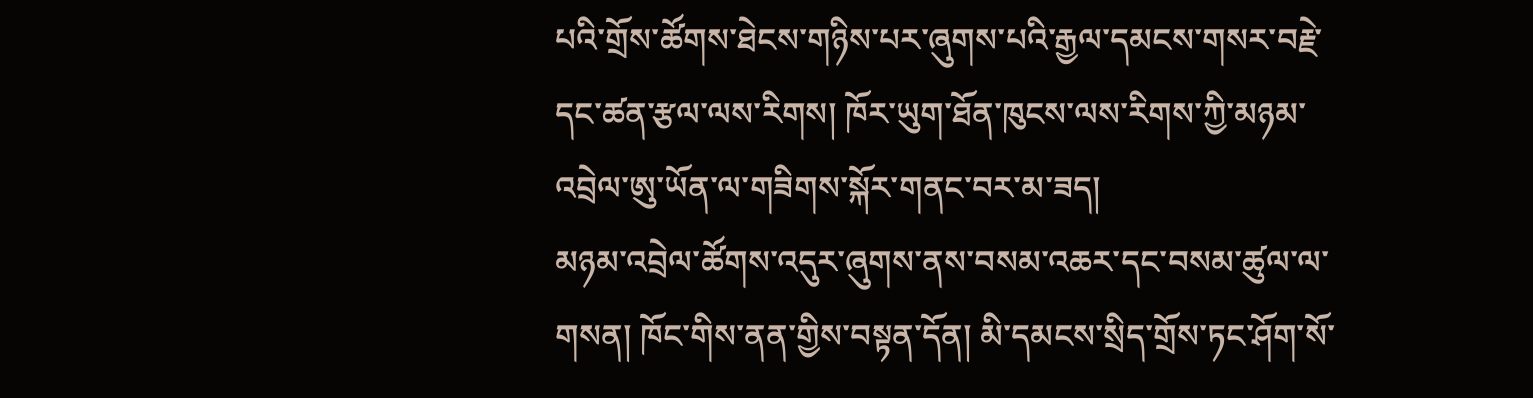པའི་གྲོས་ཚོགས་ཐེངས་གཉིས་པར་ཞུགས་པའི་རྒྱལ་དམངས་གསར་བརྗེ་དང་ཚན་རྩལ་ལས་རིགས། ཁོར་ཡུག་ཐོན་ཁུངས་ལས་རིགས་ཀྱི་མཉམ་འབྲེལ་ཨུ་ཡོན་ལ་གཟིགས་སྐོར་གནང་བར་མ་ཟད།
མཉམ་འབྲེལ་ཚོགས་འདུར་ཞུགས་ནས་བསམ་འཆར་དང་བསམ་ཚུལ་ལ་གསན། ཁོང་གིས་ནན་གྱིས་བསྟན་དོན། མི་དམངས་སྲིད་གྲོས་ཏང་ཤོག་སོ་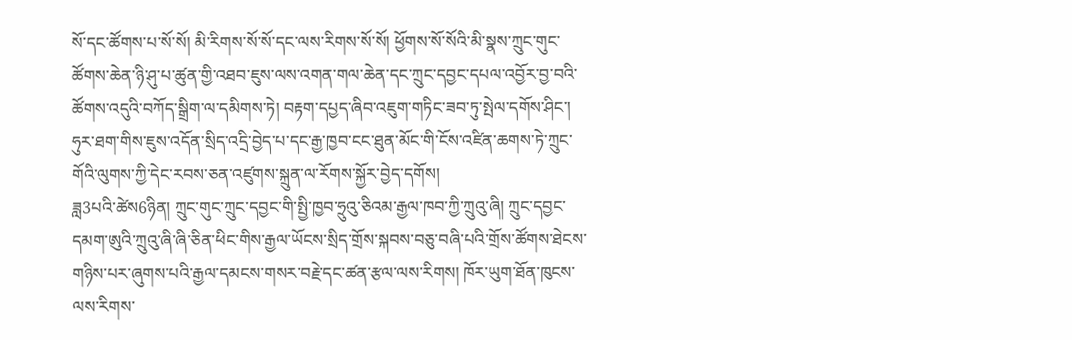སོ་དང་ཚོགས་པ་སོ་སོ། མི་རིགས་སོ་སོ་དང་ལས་རིགས་སོ་སོ། ཕྱོགས་སོ་སོའི་མི་སྣས་ཀྲུང་གུང་ཚོགས་ཆེན་ཉི་ཤུ་པ་ཚུན་གྱི་འཐབ་ཇུས་ལས་འགན་གལ་ཆེན་དང་ཀྲུང་དབྱང་དཔལ་འབྱོར་བྱ་བའི་ཚོགས་འདུའི་བཀོད་སྒྲིག་ལ་དམིགས་ཏེ། བརྟག་དཔྱད་ཞིབ་འཇུག་གཏིང་ཟབ་ཏུ་སྤེལ་དགོས་ཤིང་། ཧུར་ཐག་གིས་ཇུས་འདོན་སྲིད་འདྲི་བྱེད་པ་དང་རྒྱ་ཁྱབ་ངང་ཐུན་མོང་གི་ངོས་འཛིན་ཆགས་ཏེ་ཀྲུང་གོའི་ལུགས་ཀྱི་དེང་རབས་ཅན་འཛུགས་སྐྲུན་ལ་རོགས་སྐྱོར་བྱེད་དགོས།
ཟླ3པའི་ཚེས6ཉིན། ཀྲུང་གུང་ཀྲུང་དབྱང་གི་སྤྱི་ཁྱབ་ཧྲུའུ་ཅིའམ་རྒྱལ་ཁབ་ཀྱི་ཀྲུའུ་ཞི། ཀྲུང་དབྱང་དམག་ཨུའི་ཀྲུའུ་ཞི་ཞི་ཅིན་ཕིང་གིས་རྒྱལ་ཡོངས་སྲིད་གྲོས་སྐབས་བཅུ་བཞི་པའི་གྲོས་ཚོགས་ཐེངས་གཉིས་པར་ཞུགས་པའི་རྒྱལ་དམངས་གསར་བརྗེ་དང་ཚན་རྩལ་ལས་རིགས། ཁོར་ཡུག་ཐོན་ཁུངས་ལས་རིགས་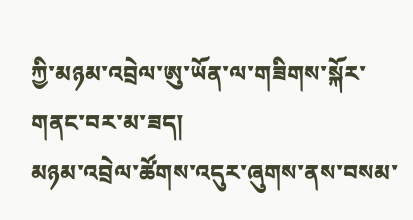ཀྱི་མཉམ་འབྲེལ་ཨུ་ཡོན་ལ་གཟིགས་སྐོར་གནང་བར་མ་ཟད།
མཉམ་འབྲེལ་ཚོགས་འདུར་ཞུགས་ནས་བསམ་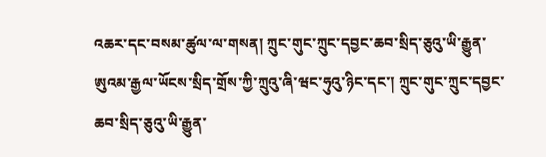འཆར་དང་བསམ་ཚུལ་ལ་གསན། ཀྲུང་གུང་ཀྲུང་དབྱང་ཆབ་སྲིད་ཅུའུ་ཡི་རྒྱུན་ཨུའམ་རྒྱལ་ཡོངས་སྲིད་གྲོས་ཀྱི་ཀྲུའུ་ཞི་ཝང་ཧུའུ་ཉིང་དང་། ཀྲུང་གུང་ཀྲུང་དབྱང་ཆབ་སྲིད་ཅུའུ་ཡི་རྒྱུན་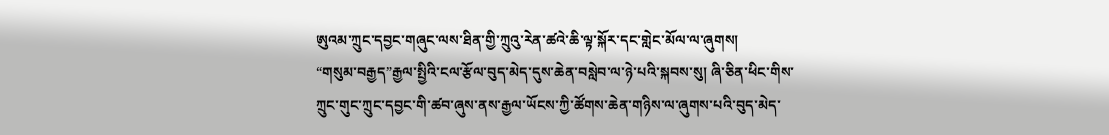ཨུའམ་ཀྲུང་དབྱང་གཞུང་ལས་ཐིན་གྱི་ཀྲུའུ་རེན་ཚའེ་ཆི་ལྟ་སྐོར་དང་གླེང་མོལ་ལ་ཞུགས།
“གསུམ་བརྒྱད”རྒྱལ་སྤྱིའི་ངལ་རྩོལ་བུད་མེད་དུས་ཆེན་བསླེབ་ལ་ཉེ་པའི་སྐབས་སུ། ཞི་ཅིན་ཕིང་གིས་ཀྲུང་གུང་ཀྲུང་དབྱང་གི་ཚབ་ཞུས་ནས་རྒྱལ་ཡོངས་ཀྱི་ཚོགས་ཆེན་གཉིས་ལ་ཞུགས་པའི་བུད་མེད་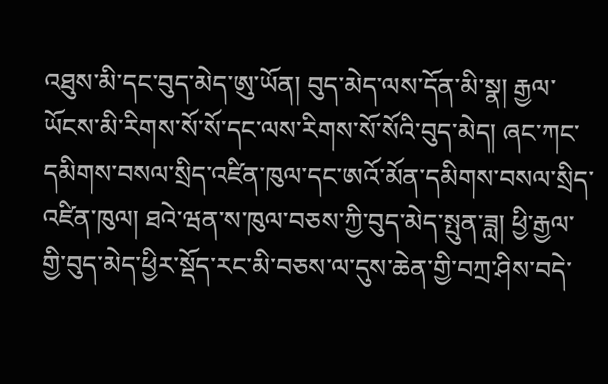འཐུས་མི་དང་བུད་མེད་ཨུ་ཡོན། བུད་མེད་ལས་དོན་མི་སྣ། རྒྱལ་ཡོངས་མི་རིགས་སོ་སོ་དང་ལས་རིགས་སོ་སོའི་བུད་མེད། ཞང་ཀང་དམིགས་བསལ་སྲིད་འཛིན་ཁུལ་དང་ཨའོ་མོན་དམིགས་བསལ་སྲིད་འཛིན་ཁུལ། ཐའེ་ཝན་ས་ཁུལ་བཅས་ཀྱི་བུད་མེད་སྤུན་ཟླ། ཕྱི་རྒྱལ་གྱི་བུད་མེད་ཕྱིར་སྡོད་རང་མི་བཅས་ལ་དུས་ཆེན་གྱི་བཀྲ་ཤིས་བདེ་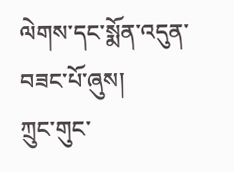ལེགས་དང་སྨོན་འདུན་བཟང་པོ་ཞུས།
ཀྲུང་གུང་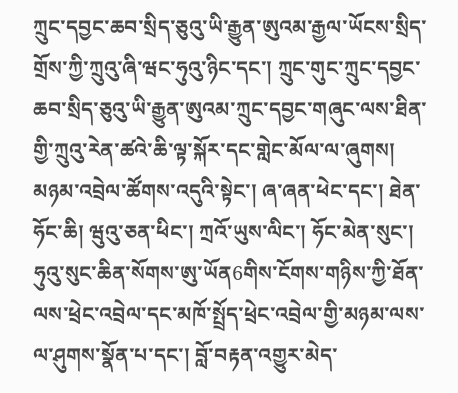ཀྲུང་དབྱང་ཆབ་སྲིད་ཅུའུ་ཡི་རྒྱུན་ཨུའམ་རྒྱལ་ཡོངས་སྲིད་གྲོས་ཀྱི་ཀྲུའུ་ཞི་ཝང་ཧུའུ་ཉིང་དང་། ཀྲུང་གུང་ཀྲུང་དབྱང་ཆབ་སྲིད་ཅུའུ་ཡི་རྒྱུན་ཨུའམ་ཀྲུང་དབྱང་གཞུང་ལས་ཐིན་གྱི་ཀྲུའུ་རེན་ཚའེ་ཆི་ལྟ་སྐོར་དང་གླེང་མོལ་ལ་ཞུགས།
མཉམ་འབྲེལ་ཚོགས་འདུའི་སྟེང་། ཞ་ཞན་ཕེང་དང་། ཐེན་ཧོང་ཆི། ཝུའུ་ཅན་ཕིང་། ཀྲའོ་ཡུས་ལིང་། ཧོང་མེན་སུང་། ཧུའུ་སུང་ཆིན་སོགས་ཨུ་ཡོན6གིས་ངོགས་གཉིས་ཀྱི་ཐོན་ལས་ཕྲེང་འབྲེལ་དང་མཁོ་སྤྲོད་ཕྲེང་འབྲེལ་གྱི་མཉམ་ལས་ལ་ཤུགས་སྣོན་པ་དང་། བློ་བརྟན་འགྱུར་མེད་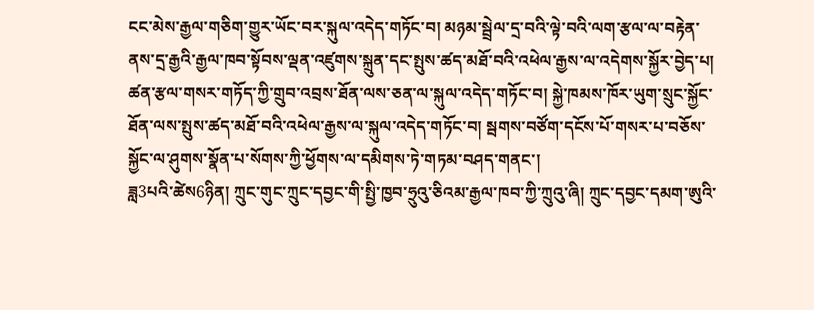ངང་མེས་རྒྱལ་གཅིག་གྱུར་ཡོང་བར་སྐུལ་འདེད་གཏོང་བ། མཉམ་སྦྲེལ་དྲ་བའི་ལྟེ་བའི་ལག་རྩལ་ལ་བརྟེན་ནས་དྲ་རྒྱའི་རྒྱལ་ཁབ་སྟོབས་ལྡན་འཛུགས་སྐྲུན་དང་སྤུས་ཚད་མཐོ་བའི་འཕེལ་རྒྱས་ལ་འདེགས་སྐྱོར་བྱེད་པ། ཚན་རྩལ་གསར་གཏོད་ཀྱི་གྲུབ་འབྲས་ཐོན་ལས་ཅན་ལ་སྐུལ་འདེད་གཏོང་བ། སྐྱེ་ཁམས་ཁོར་ཡུག་སྲུང་སྐྱོང་ཐོན་ལས་སྤུས་ཚད་མཐོ་བའི་འཕེལ་རྒྱས་ལ་སྐུལ་འདེད་གཏོང་བ། སྦགས་བཙོག་དངོས་པོ་གསར་པ་བཅོས་སྐྱོང་ལ་ཤུགས་སྣོན་པ་སོགས་ཀྱི་ཕྱོགས་ལ་དམིགས་ཏེ་གཏམ་བཤད་གནང་།
ཟླ3པའི་ཚེས6ཉིན། ཀྲུང་གུང་ཀྲུང་དབྱང་གི་སྤྱི་ཁྱབ་ཧྲུའུ་ཅིའམ་རྒྱལ་ཁབ་ཀྱི་ཀྲུའུ་ཞི། ཀྲུང་དབྱང་དམག་ཨུའི་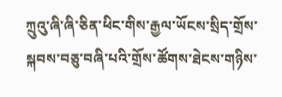ཀྲུའུ་ཞི་ཞི་ཅིན་ཕིང་གིས་རྒྱལ་ཡོངས་སྲིད་གྲོས་སྐབས་བཅུ་བཞི་པའི་གྲོས་ཚོགས་ཐེངས་གཉིས་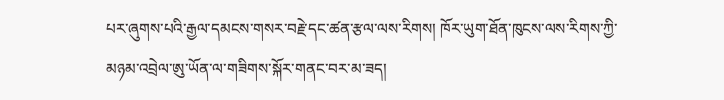པར་ཞུགས་པའི་རྒྱལ་དམངས་གསར་བརྗེ་དང་ཚན་རྩལ་ལས་རིགས། ཁོར་ཡུག་ཐོན་ཁུངས་ལས་རིགས་ཀྱི་མཉམ་འབྲེལ་ཨུ་ཡོན་ལ་གཟིགས་སྐོར་གནང་བར་མ་ཟད།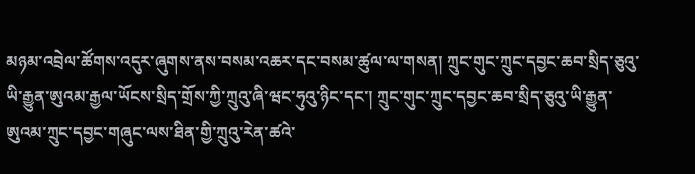མཉམ་འབྲེལ་ཚོགས་འདུར་ཞུགས་ནས་བསམ་འཆར་དང་བསམ་ཚུལ་ལ་གསན། ཀྲུང་གུང་ཀྲུང་དབྱང་ཆབ་སྲིད་ཅུའུ་ཡི་རྒྱུན་ཨུའམ་རྒྱལ་ཡོངས་སྲིད་གྲོས་ཀྱི་ཀྲུའུ་ཞི་ཝང་ཧུའུ་ཉིང་དང་། ཀྲུང་གུང་ཀྲུང་དབྱང་ཆབ་སྲིད་ཅུའུ་ཡི་རྒྱུན་ཨུའམ་ཀྲུང་དབྱང་གཞུང་ལས་ཐིན་གྱི་ཀྲུའུ་རེན་ཚའེ་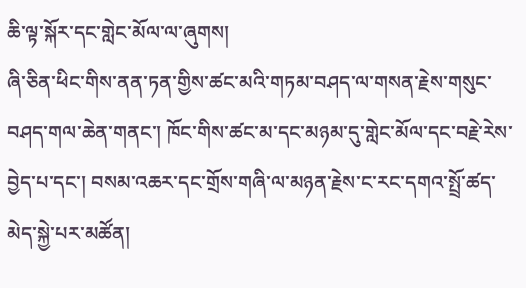ཆི་ལྟ་སྐོར་དང་གླེང་མོལ་ལ་ཞུགས།
ཞི་ཅིན་ཕིང་གིས་ནན་ཏན་གྱིས་ཚང་མའི་གཏམ་བཤད་ལ་གསན་རྗེས་གསུང་བཤད་གལ་ཆེན་གནང་། ཁོང་གིས་ཚང་མ་དང་མཉམ་དུ་གླེང་མོལ་དང་བརྗེ་རེས་བྱེད་པ་དང་། བསམ་འཆར་དང་གྲོས་གཞི་ལ་མཉན་རྗེས་ང་རང་དགའ་སྤྲོ་ཚད་མེད་སྐྱེ་པར་མཚོན།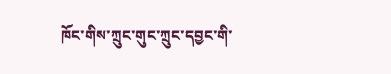ཁོང་གིས་ཀྲུང་གུང་ཀྲུང་དབྱང་གི་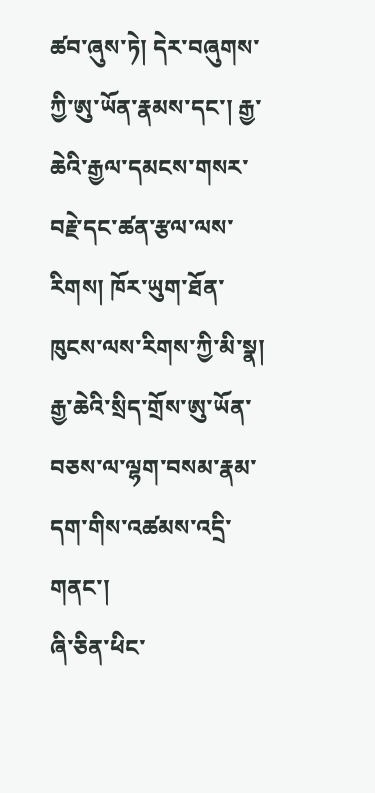ཚབ་ཞུས་ཏེ། དེར་བཞུགས་ཀྱི་ཨུ་ཡོན་རྣམས་དང་། རྒྱ་ཆེའི་རྒྱལ་དམངས་གསར་བརྗེ་དང་ཚན་རྩལ་ལས་རིགས། ཁོར་ཡུག་ཐོན་ཁུངས་ལས་རིགས་ཀྱི་མི་སྣ། རྒྱ་ཆེའི་སྲིད་གྲོས་ཨུ་ཡོན་བཅས་ལ་ལྷག་བསམ་རྣམ་དག་གིས་འཚམས་འདྲི་གནང་།
ཞི་ཅིན་ཕིང་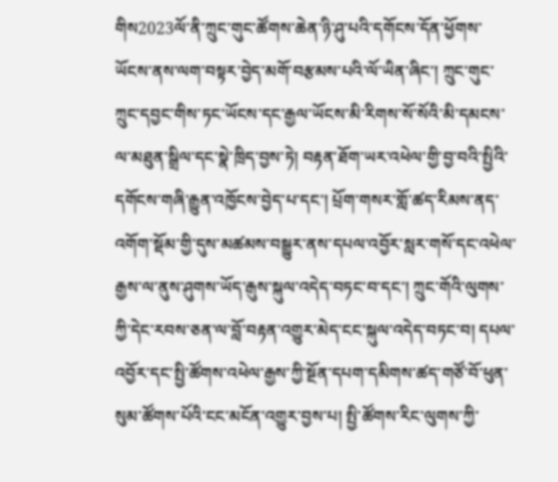གིས2023ལོ་ནི་ཀྲུང་གུང་ཚོགས་ཆེན་ཉི་ཤུ་པའི་དགོངས་དོན་ཕྱོགས་ཡོངས་ནས་ལག་བསྟར་བྱེད་མགོ་བརྩམས་པའི་ལོ་ཡིན་ཞིང་། ཀྲུང་གུང་ཀྲུང་དབྱང་གིས་ཏང་ཡོངས་དང་རྒྱལ་ཡོངས་མི་རིགས་སོ་སོའི་མི་དམངས་ལ་མཐུན་སྒྲིལ་དང་སྣེ་ཁྲིད་བྱས་ཏེ། བརྟན་ཐོག་ཡར་འཕེལ་གྱི་བྱ་བའི་སྤྱིའི་དགོངས་གཞི་རྒྱུན་འཁྱོངས་བྱེད་པ་དང་། པྲོག་གསར་གློ་ཚད་རིམས་ནད་འགོག་སྡོམ་གྱི་དུས་མཚམས་བསྒྱུར་ནས་དཔལ་འབྱོར་སླར་གསོ་དང་འཕེལ་རྒྱས་ལ་ནུས་ཤུགས་ཡོད་རྒུས་སྐུལ་འདེད་བཏང་བ་དང་། ཀྲུང་གོའི་ལུགས་ཀྱི་དེང་རབས་ཅན་ལ་བློ་བརྟན་འགྱུར་མེད་ངང་སྐུལ་འདེད་བཏང་བ། དཔལ་འབྱོར་དང་སྤྱི་ཚོགས་འཕེལ་རྒྱས་ཀྱི་སྔོན་དཔག་དམིགས་ཚད་གཙོ་བོ་ཕུན་སུམ་ཚོགས་པོའི་ངང་མངོན་འགྱུར་བྱས་པ། སྤྱི་ཚོགས་རིང་ལུགས་ཀྱི་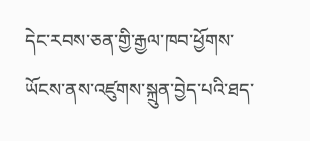དེང་རབས་ཅན་གྱི་རྒྱལ་ཁབ་ཕྱོགས་ཡོངས་ནས་འཛུགས་སྐྲུན་བྱེད་པའི་ཐད་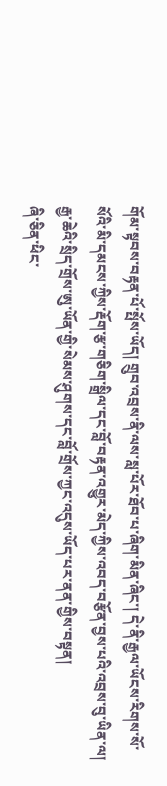གོམ་སྟབས་བརྟན་པོ་སྤོས་ཡོད། གྲུབ་འབྲས་ནི་ལས་སླ་པོར་ཐོབ་པ་ཞིག་མིན་ཞིང་། དེ་ནི་རྒྱལ་ཡོངས་རིགས་སོ་སོའི་མི་དམངས་ཀྱིས་རྡོག་རྩ་གཅིག་སྒྲིལ་དང་བློ་བརྟན་འགྱུར་མེད་ཀྱིས་འབད་བརྩོན་བྱས་པའི་འབྲས་བུ་ཡིན་ལ། རྒྱ་ཆེའི་སྲིད་གྲོས་ཨུ་ཡོན་གྱི་སེམས་ཤུགས་དང་བློ་གྲོས་ཀྱང་འདུས་ཡོད་པར་ནན་གྱིས་བསྟན།
ཞི་ཅིན་ཕིང་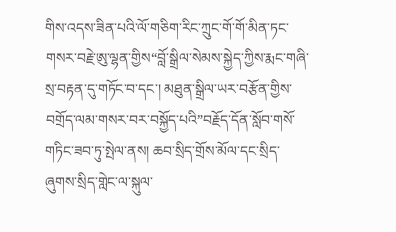གིས་འདས་ཟིན་པའི་ལོ་གཅིག་རིང་ཀྲུང་གོ་གོ་མིན་ཏང་གསར་བརྗེ་ཨུ་ལྷན་གྱིས“བློ་སྒྲིལ་སེམས་སྐྱེད་ཀྱིས་རྨང་གཞི་སྲ་བརྟན་དུ་གཏོང་བ་དང་། མཐུན་སྒྲིལ་ཡར་བརྩོན་གྱིས་བགྲོད་ལམ་གསར་བར་བསྐྱོད་པའི”བརྗོད་དོན་སློབ་གསོ་གཏིང་ཟབ་ཏུ་སྤེལ་ནས། ཆབ་སྲིད་གྲོས་མོལ་དང་སྲིད་ཞུགས་སྲིད་གླེང་ལ་སྐུལ་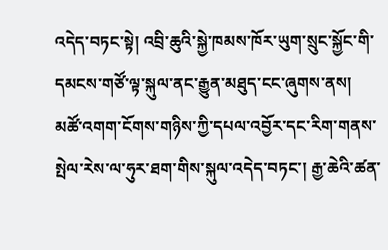འདེད་བཏང་སྟེ། འབྲི་ཆུའི་སྐྱེ་ཁམས་ཁོར་ཡུག་སྲུང་སྐྱོང་གི་དམངས་གཙོ་ལྟ་སྐུལ་ནང་རྒྱུན་མཐུད་ངང་ཞུགས་ནས། མཚོ་འགག་ངོགས་གཉིས་ཀྱི་དཔལ་འབྱོར་དང་རིག་གནས་སྤེལ་རེས་ལ་ཧུར་ཐག་གིས་སྐུལ་འདེད་བཏང་། རྒྱ་ཆེའི་ཚན་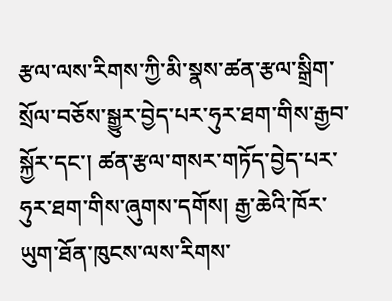རྩལ་ལས་རིགས་ཀྱི་མི་སྣས་ཚན་རྩལ་སྒྲིག་སྲོལ་བཅོས་སྒྱུར་བྱེད་པར་ཧུར་ཐག་གིས་རྒྱབ་སྐྱོར་དང་། ཚན་རྩལ་གསར་གཏོད་བྱེད་པར་ཧུར་ཐག་གིས་ཞུགས་དགོས། རྒྱ་ཆེའི་ཁོར་ཡུག་ཐོན་ཁུངས་ལས་རིགས་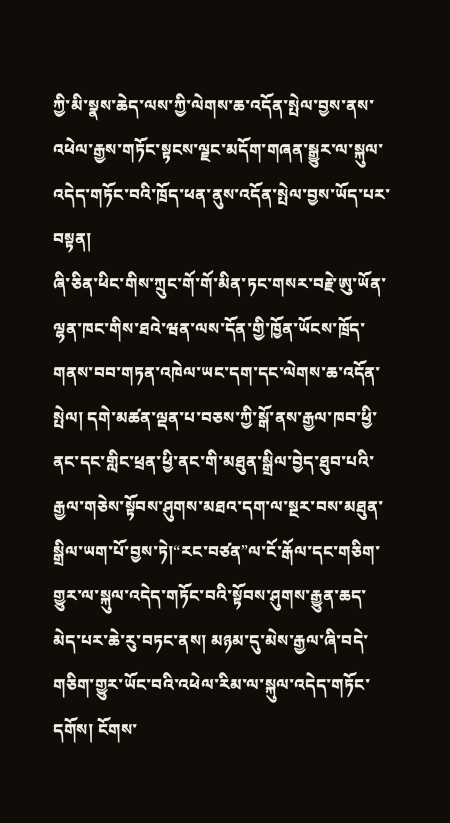ཀྱི་མི་སྣས་ཆེད་ལས་ཀྱི་ལེགས་ཆ་འདོན་སྤེལ་བྱས་ནས་འཕེལ་རྒྱས་གཏོང་སྟངས་ལྗང་མདོག་གཞན་སྒྱུར་ལ་སྐུལ་འདེད་གཏོང་བའི་ཁྲོད་ཕན་ནུས་འདོན་སྤེལ་བྱས་ཡོད་པར་བསྟན།
ཞི་ཅིན་ཕིང་གིས་ཀྲུང་གོ་གོ་མིན་ཏང་གསར་བརྗེ་ཨུ་ཡོན་ལྷན་ཁང་གིས་ཐའེ་ཝན་ལས་དོན་གྱི་ཁྱོན་ཡོངས་ཁྲོད་གནས་བབ་གཏན་འཁེལ་ཡང་དག་དང་ལེགས་ཆ་འདོན་སྤེལ། དགེ་མཚན་ལྡན་པ་བཅས་ཀྱི་སྒོ་ནས་རྒྱལ་ཁབ་ཕྱི་ནང་དང་གླིང་ཕྲན་ཕྱི་ནང་གི་མཐུན་སྒྲིལ་བྱེད་ཐུབ་པའི་རྒྱལ་གཅེས་སྟོབས་ཤུགས་མཐའ་དག་ལ་སྔར་བས་མཐུན་སྒྲིལ་ཡག་པོ་བྱས་ཏེ།“རང་བཙན”ལ་ངོ་རྒོལ་དང་གཅིག་གྱུར་ལ་སྐུལ་འདེད་གཏོང་བའི་སྟོབས་ཤུགས་རྒྱུན་ཆད་མེད་པར་ཆེ་རུ་བཏང་ནས། མཉམ་དུ་མེས་རྒྱལ་ཞི་བདེ་གཅིག་གྱུར་ཡོང་བའི་འཕེལ་རིམ་ལ་སྐུལ་འདེད་གཏོང་དགོས། ངོགས་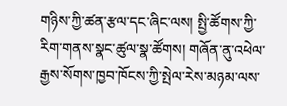གཉིས་ཀྱི་ཚན་རྩལ་དང་ཞིང་ལས། སྤྱི་ཚོགས་ཀྱི་རིག་གནས་སྣང་ཚུལ་སྣ་ཚོགས། གཞོན་ནུ་འཕེལ་རྒྱས་སོགས་ཁྱབ་ཁོངས་ཀྱི་སྤེལ་རེས་མཉམ་ལས་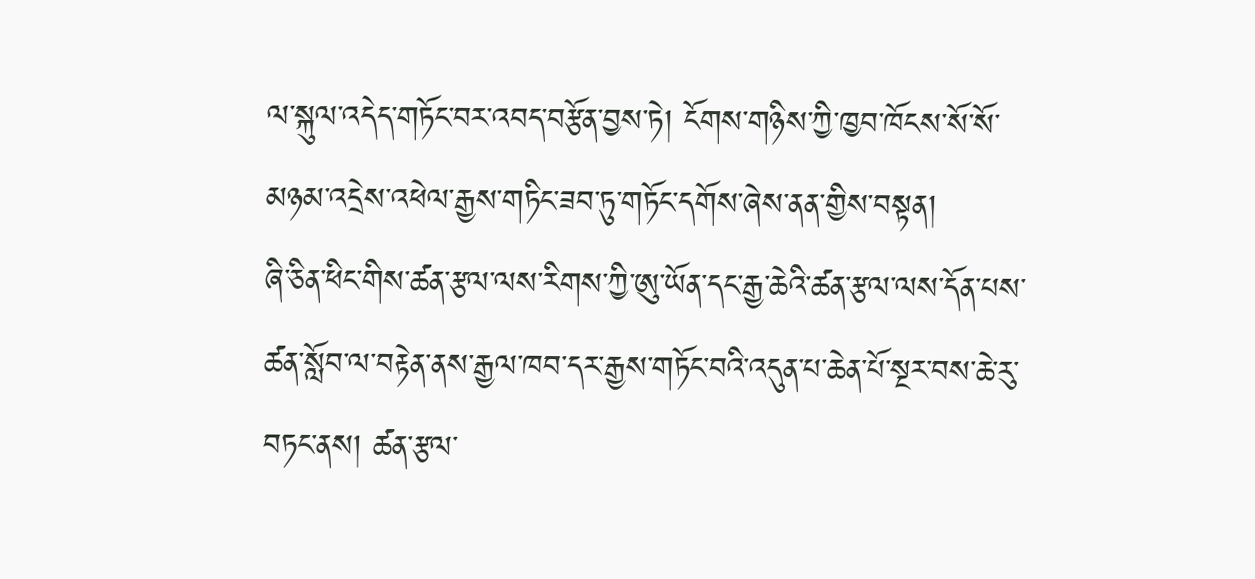ལ་སྐུལ་འདེད་གཏོང་བར་འབད་བརྩོན་བྱས་ཏེ། ངོགས་གཉིས་ཀྱི་ཁྱབ་ཁོངས་སོ་སོ་མཉམ་འདྲེས་འཕེལ་རྒྱས་གཏིང་ཟབ་ཏུ་གཏོང་དགོས་ཞེས་ནན་གྱིས་བསྟན།
ཞི་ཅིན་ཕིང་གིས་ཚན་རྩལ་ལས་རིགས་ཀྱི་ཨུ་ཡོན་དང་རྒྱ་ཆེའི་ཚན་རྩལ་ལས་དོན་པས་ཚན་སློབ་ལ་བརྟེན་ནས་རྒྱལ་ཁབ་དར་རྒྱས་གཏོང་བའི་འདུན་པ་ཆེན་པོ་སྔར་བས་ཆེ་རུ་བཏང་ནས། ཚན་རྩལ་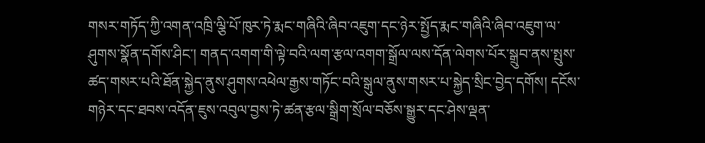གསར་གཏོད་ཀྱི་འགན་འཁྲི་ལྕི་པོ་ཁུར་ཏེ་རྨང་གཞིའི་ཞིབ་འཇུག་དང་ཉེར་སྤྱོད་རྨང་གཞིའི་ཞིབ་འཇུག་ལ་ཤུགས་སྣོན་དགོས་ཤིང་། གནད་འགག་གི་ལྟེ་བའི་ལག་རྩལ་འགག་སྒྲོལ་ལས་དོན་ལེགས་པོར་སྒྲུབ་ནས་སྤུས་ཚད་གསར་པའི་ཐོན་སྐྱེད་ནུས་ཤུགས་འཕེལ་རྒྱས་གཏོང་བའི་སྒུལ་ནུས་གསར་པ་སྐྱེད་སྲིང་བྱེད་དགོས། དངོས་གཉེར་དང་ཐབས་འདོན་ཇུས་འབུལ་བྱས་ཏེ་ཚན་རྩལ་སྒྲིག་སྲོལ་བཅོས་སྒྱུར་དང་ཤེས་ལྡན་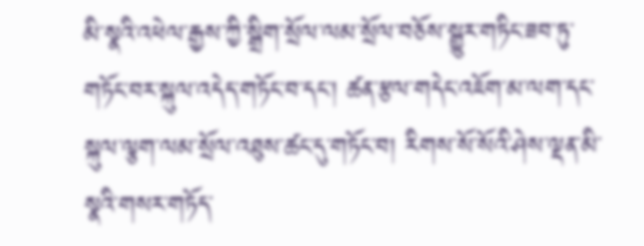མི་སྣའི་འཕེལ་རྒྱས་ཀྱི་སྒྲིག་སྲོལ་ལམ་སྲོལ་བཅོས་སྒྱུར་གཏིང་ཟབ་ཏུ་གཏོང་བར་སྐུལ་འདེད་གཏོང་བ་དང་། ཚན་རྩལ་གདེང་འཇོག་མ་ལག་དང་སྐུལ་ལྕག་ལམ་སྲོལ་འཐུས་ཚང་དུ་གཏོང་བ། རིགས་སོ་སོའི་ཤེས་ལྡན་མི་སྣའི་གསར་གཏོད་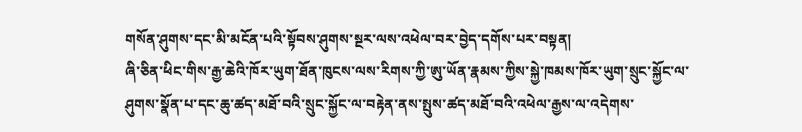གསོན་ཤུགས་དང་མི་མངོན་པའི་སྟོབས་ཤུགས་སྔར་ལས་འཕེལ་བར་བྱེད་དགོས་པར་བསྟན།
ཞི་ཅིན་ཕིང་གིས་རྒྱ་ཆེའི་ཁོར་ཡུག་ཐོན་ཁུངས་ལས་རིགས་ཀྱི་ཨུ་ཡོན་རྣམས་ཀྱིས་སྐྱེ་ཁམས་ཁོར་ཡུག་སྲུང་སྐྱོང་ལ་ཤུགས་སྣོན་པ་དང་ཆུ་ཚད་མཐོ་བའི་སྲུང་སྐྱོང་ལ་བརྟེན་ནས་སྤུས་ཚད་མཐོ་བའི་འཕེལ་རྒྱས་ལ་འདེགས་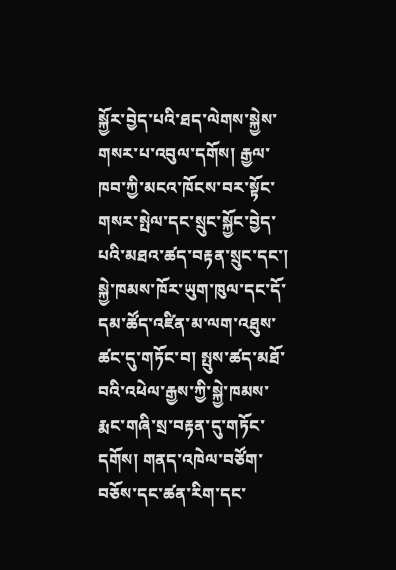སྐྱོར་བྱེད་པའི་ཐད་ལེགས་སྐྱེས་གསར་པ་འབུལ་དགོས། རྒྱལ་ཁབ་ཀྱི་མངའ་ཁོངས་བར་སྟོང་གསར་སྤེལ་དང་སྲུང་སྐྱོང་བྱེད་པའི་མཐའ་ཚད་བརྟན་སྲུང་དང་། སྐྱེ་ཁམས་ཁོར་ཡུག་ཁུལ་དང་དོ་དམ་ཚོད་འཛིན་མ་ལག་འཐུས་ཚང་དུ་གཏོང་བ། སྤུས་ཚད་མཐོ་བའི་འཕེལ་རྒྱས་ཀྱི་སྐྱེ་ཁམས་རྨང་གཞི་སྲ་བརྟན་དུ་གཏོང་དགོས། གནད་འཁེལ་བཙོག་བཅོས་དང་ཚན་རིག་དང་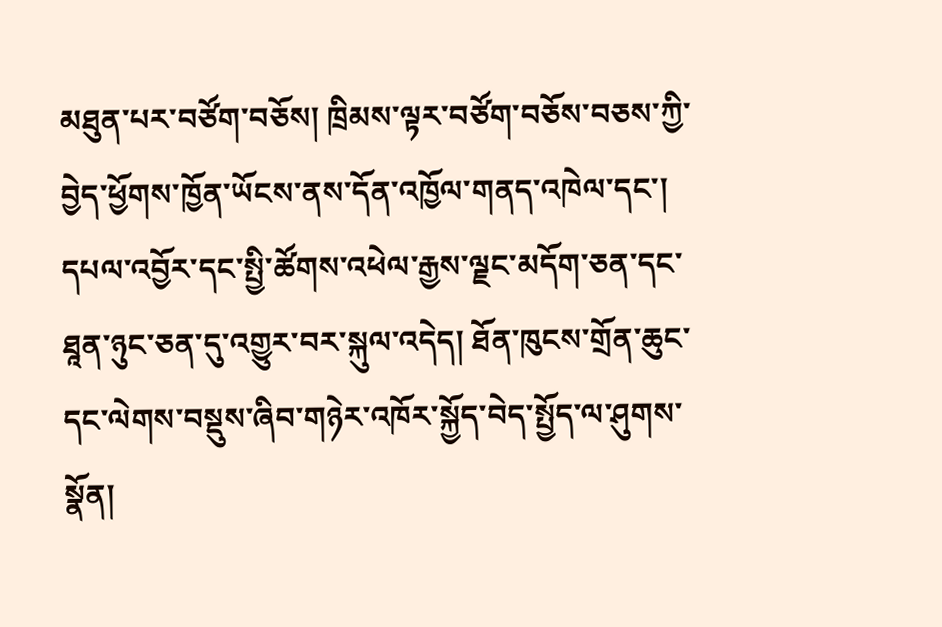མཐུན་པར་བཙོག་བཅོས། ཁྲིམས་ལྟར་བཙོག་བཅོས་བཅས་ཀྱི་བྱེད་ཕྱོགས་ཁྱོན་ཡོངས་ནས་དོན་འཁྱོལ་གནད་འཁེལ་དང་། དཔལ་འབྱོར་དང་སྤྱི་ཚོགས་འཕེལ་རྒྱས་ལྗང་མདོག་ཅན་དང་ཐཱན་ཉུང་ཅན་དུ་འགྱུར་བར་སྐུལ་འདེད། ཐོན་ཁུངས་གྲོན་ཆུང་དང་ལེགས་བསྡུས་ཞིབ་གཉེར་འཁོར་སྐྱོད་བེད་སྤྱོད་ལ་ཤུགས་སྣོན།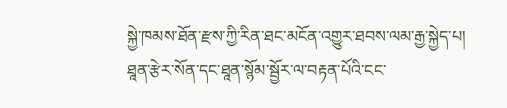སྐྱེ་ཁམས་ཐོན་རྫས་ཀྱི་རིན་ཐང་མངོན་འགྱུར་ཐབས་ལམ་རྒྱ་སྐྱེད་པ། ཐཱན་རྩེར་སོན་དང་ཐཱན་སྙོམ་སྦྱོར་ལ་བརྟན་པོའི་ངང་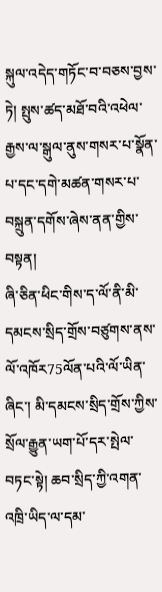སྐུལ་འདེད་གཏོང་བ་བཅས་བྱས་ཏེ། སྤུས་ཚད་མཐོ་བའི་འཕེལ་རྒྱས་ལ་སྒུལ་ནུས་གསར་པ་སྣོན་པ་དང་དགེ་མཚན་གསར་པ་བསྐྲུན་དགོས་ཞེས་ནན་གྱིས་བསྟན།
ཞི་ཅིན་ཕིང་གིས་ད་ལོ་ནི་མི་དམངས་སྲིད་གྲོས་བཙུགས་ནས་ལོ་འཁོར75ལོན་པའི་ལོ་ཡིན་ཞིང་། མི་དམངས་སྲིད་གྲོས་ཀྱིས་སྲོལ་རྒྱུན་ཡག་པོ་དར་སྤེལ་བཏང་སྟེ། ཆབ་སྲིད་ཀྱི་འགན་འཁྲི་ཡིད་ལ་དམ་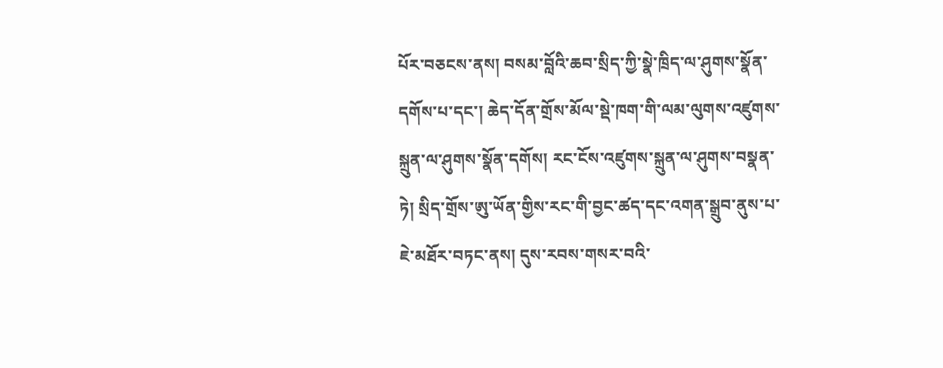པོར་བཅངས་ནས། བསམ་བློའི་ཆབ་སྲིད་ཀྱི་སྣེ་ཁྲིད་ལ་ཤུགས་སྣོན་དགོས་པ་དང་། ཆེད་དོན་གྲོས་མོལ་སྡེ་ཁག་གི་ལམ་ལུགས་འཛུགས་སྐྲུན་ལ་ཤུགས་སྣོན་དགོས། རང་ངོས་འཛུགས་སྐྲུན་ལ་ཤུགས་བསྣན་ཏེ། སྲིད་གྲོས་ཨུ་ཡོན་གྱིས་རང་གི་བྱང་ཚད་དང་འགན་སྒྲུབ་ནུས་པ་ཇེ་མཐོར་བཏང་ནས། དུས་རབས་གསར་བའི་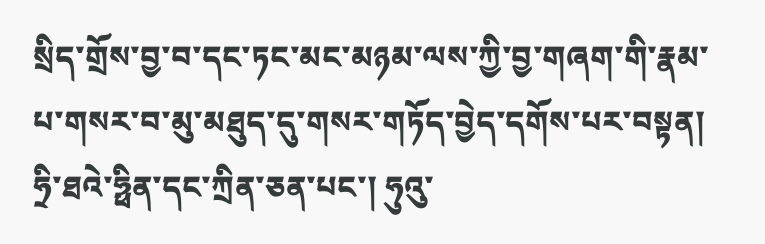སྲིད་གྲོས་བྱ་བ་དང་ཏང་མང་མཉམ་ལས་ཀྱི་བྱ་གཞག་གི་རྣམ་པ་གསར་བ་མུ་མཐུད་དུ་གསར་གཏོད་བྱེད་དགོས་པར་བསྟན།
ཧྲི་ཐའེ་ཧྥིན་དང་ཀྲིན་ཅན་པང་། ཧུའུ་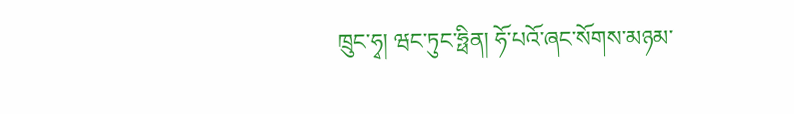ཁྲུང་ཧྭ། ཝང་ཏུང་ཧྥིན། ཧོ་པའོ་ཞང་སོགས་མཉམ་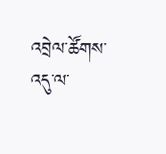འབྲེལ་ཚོགས་འདུ་ལ་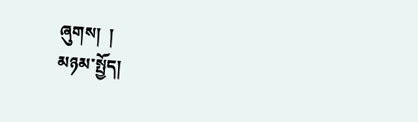ཞུགས།  །
མཉམ་སྤྱོད།